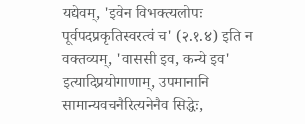यद्येवम्, 'इवेन विभक्त्यलोपः पूर्वपदप्रकृतिस्वरत्वं च' (२.१.४) इति न वक्तव्यम्, 'वाससी इव, कन्ये इव' इत्यादिप्रयोगाणाम्, उपमानानि सामान्यवचनैरित्यनेनैव सिद्धेः,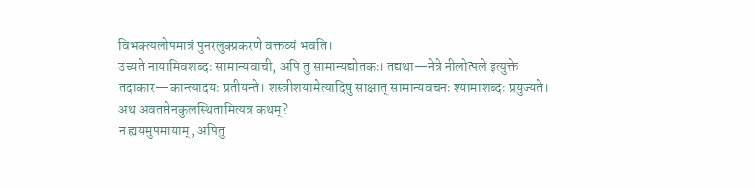विभक्त्यलोपमात्रं पुनरलुक्प्रकरणे वक्तव्यं भवति।
उच्यते नायामिवशब्दः सामान्यवाची, अपि तु सामान्यद्योतकः। तद्यथा—नेत्रे नीलोत्पले इत्युक्ते तदाकार—कान्त्यादयः प्रतीयन्ते। शस्त्रीशयामेत्यादिषु साक्षात् सामान्यवचनः श्यामाशब्दः प्रयुज्यते।
अथ अवतप्तेनकुलस्थितामित्यत्र कथम्?
न ह्ययमुपमायाम्, अपितु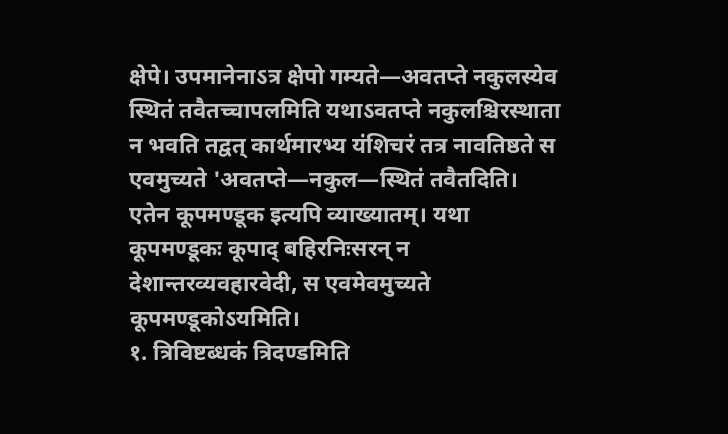क्षेपे। उपमानेनाऽत्र क्षेपो गम्यते—अवतप्ते नकुलस्येव स्थितं तवैतच्चापलमिति यथाऽवतप्ते नकुलश्चिरस्थाता न भवति तद्वत् कार्थमारभ्य यंशिचरं तत्र नावतिष्ठते स एवमुच्यते 'अवतप्ते—नकुल—स्थितं तवैतदिति।
एतेन कूपमण्डूक इत्यपि व्याख्यातम्। यथा कूपमण्डूकः कूपाद् बहिरनिःसरन् न देशान्तरव्यवहारवेदी, स एवमेवमुच्यते कूपमण्डूकोऽयमिति।
१. त्रिविष्टब्धकं त्रिदण्डमिति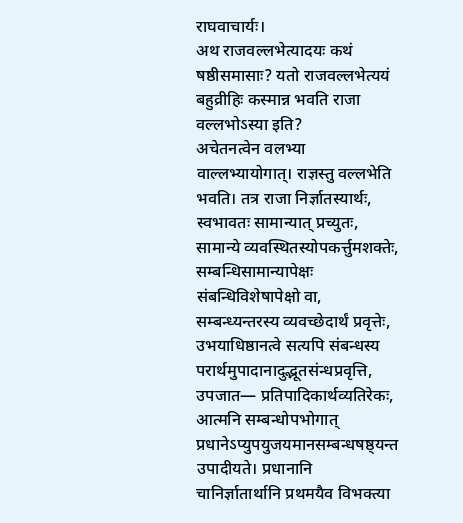राघवाचार्यः।
अथ राजवल्लभेत्यादयः कथं षष्ठीसमासाः? यतो राजवल्लभेत्ययं बहुव्रीहिः कस्मान्न भवति राजा वल्लभोऽस्या इति?
अचेतनत्वेन वलभ्या वाल्लभ्यायोगात्। राज्ञस्तु वल्लभेति भवति। तत्र राजा निर्ज्ञातस्यार्थः, स्वभावतः सामान्यात् प्रच्युतः, सामान्ये व्यवस्थितस्योपकर्त्तुमशक्तेः, सम्बन्धिसामान्यापेक्षः संबन्धिविशेषापेक्षो वा, सम्बन्ध्यन्तरस्य व्यवच्छेदार्थं प्रवृत्तेः, उभयाधिष्ठानत्वे सत्यपि संबन्धस्य परार्थमुपादानादुद्भूतसंन्धप्रवृत्ति, उपजात— प्रतिपादिकार्थव्यतिरेकः, आत्मनि सम्बन्धोपभोगात् प्रधानेऽप्युपयुजयमानसम्बन्धषष्ठ्यन्त उपादीयते। प्रधानानि चानिर्ज्ञातार्थानि प्रथमयैव विभक्त्या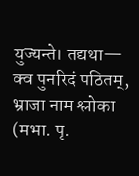युज्यन्ते। तद्यथा— क्व पुनरिदं पठितम्, भ्राजा नाम श्लोका (मभा. पृ.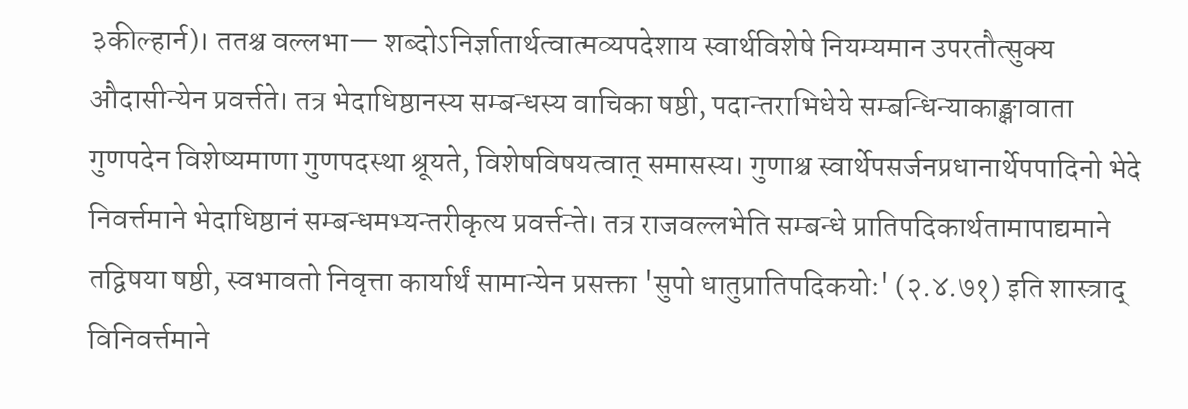३कील्हार्न)। ततश्च वल्लभा— शब्दोऽनिर्ज्ञातार्थत्वात्मव्यपदेशाय स्वार्थविशेषे नियम्यमान उपरतौत्सुक्य औदासीन्येन प्रवर्त्तते। तत्र भेदाधिष्ठानस्य सम्बन्धस्य वाचिका षष्ठी, पदान्तराभिधेये सम्बन्धिन्याकाङ्क्षावाता गुणपदेन विशेष्यमाणा गुणपदस्था श्रूयते, विशेषविषयत्वात् समासस्य। गुणाश्च स्वार्थेपसर्जनप्रधानार्थेपपादिनो भेदे निवर्त्तमाने भेदाधिष्ठानं सम्बन्धमभ्यन्तरीकृत्य प्रवर्त्तन्ते। तत्र राजवल्लभेति सम्बन्धे प्रातिपदिकार्थतामापाद्यमाने तद्विषया षष्ठी, स्वभावतो निवृत्ता कार्यार्थं सामान्येन प्रसक्ता 'सुपो धातुप्रातिपदिकयोः' (२.४.७१) इति शास्त्राद् विनिवर्त्तमाने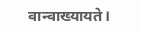वान्वाख्यायते।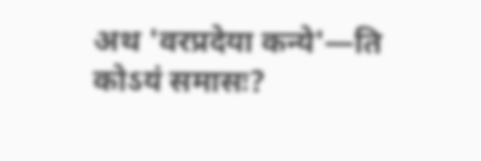अथ 'वरप्रदेया कन्ये'—ति कोऽयं समासः?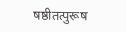षष्ठीतत्पुरूष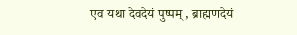एव यथा देवदेयं पुष्पम्, ब्राह्मणदेयं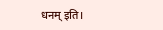धनम् इति।